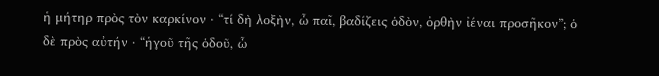ἡ μήτηρ πρὸς τὸν καρκίνον · “τί δὴ λοξὴν, ὦ παῖ, βαδίζεις ὁδὸν, ὀρθὴν ἰέναι προσῆκον”; ὁ δὲ πρὸς αὐτήν · “ἡγοῦ τῆς ὁδοῦ, ὦ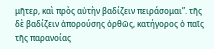μῆτερ, καὶ πρὸς αὐτὴν βαδίζειν πειράσομαι”. τῆς δὲ βαδίζειν ἀπορούσης ὀρθῶς, κατήγορος ὁ παῖς τῆς παρανοίας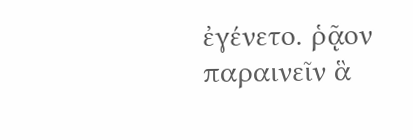ἐγένετο. ῥᾷον παραινεῖν ἃ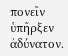πονεῖν ὑπῆρξεν ἀδύνατον.